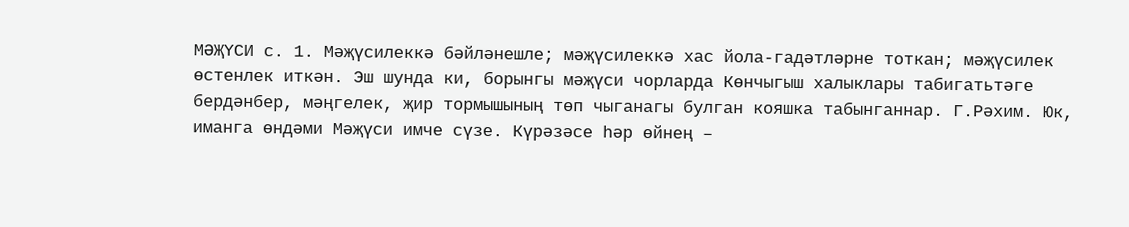МӘҖҮСИ с. 1. Мәҗүсилеккә бәйләнешле; мәҗүсилеккә хас йола-гадәтләрне тоткан; мәҗүсилек өстенлек иткән. Эш шунда ки, борынгы мәҗүси чорларда Көнчыгыш халыклары табигатьтәге бердәнбер, мәңгелек, җир тормышының төп чыганагы булган кояшка табынганнар. Г.Рәхим. Юк, иманга өндәми Мәҗүси имче сүзе. Күрәзәсе һәр өйнең –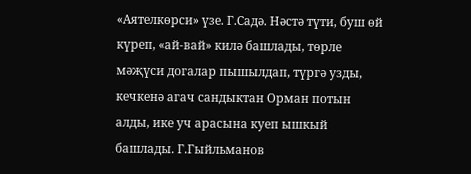«Аятелкөрси» үзе. Г.Садә. Нәстә түти, буш өй күреп, «ай-вай» килә башлады, төрле мәҗүси догалар пышылдап, түргә узды, кечкенә агач сандыктан Орман потын алды, ике уч арасына куеп ышкый башлады. Г.Гыйльманов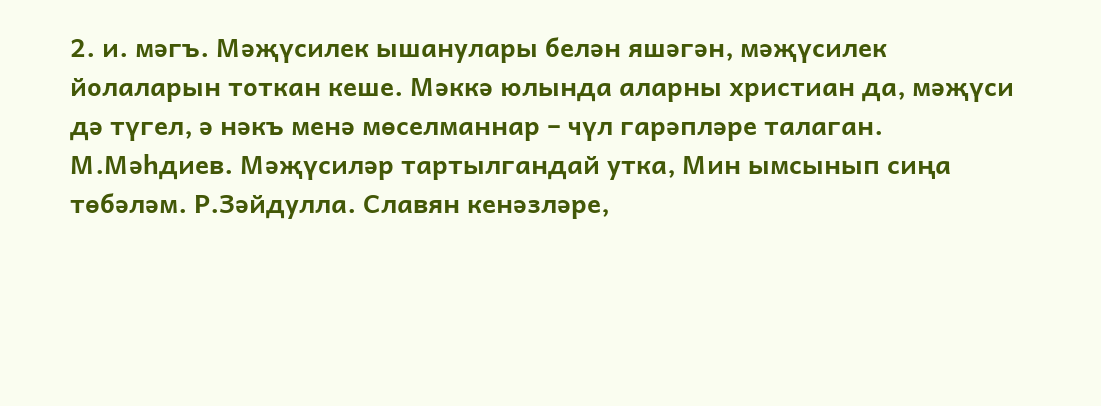2. и. мәгъ. Мәҗүсилек ышанулары белән яшәгән, мәҗүсилек йолаларын тоткан кеше. Мәккә юлында аларны христиан да, мәҗүси дә түгел, ә нәкъ менә мөселманнар – чүл гарәпләре талаган. М.Мәһдиев. Мәҗүсиләр тартылгандай утка, Мин ымсынып сиңа төбәләм. Р.Зәйдулла. Славян кенәзләре,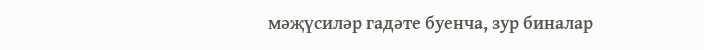мәҗүсиләр гадәте буенча, зур биналар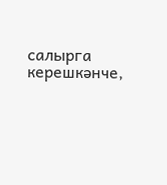салырга керешкәнче,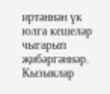иртәннән үк юлга кешеләр чыгарып җибәргәннәр. Кызыклар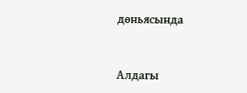дөньясында



Алдагы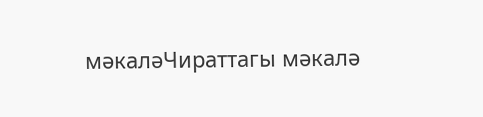мәкаләЧираттагы мәкалә